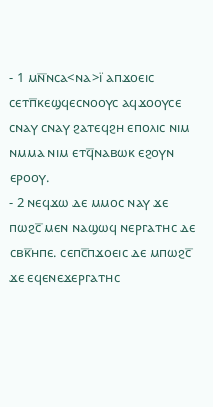- 1 ⲙⲛ̅ⲛⲥⲁ<ⲛⲁ>ⲓ̈ ⲁⲡϫⲟⲉⲓⲥ ⲥⲉⲧⲡ̅ⲕⲉϣϥⲉⲥⲛⲟⲟⲩⲥ ⲁϥϫⲟⲟⲩⲥⲉ ⲥⲛⲁⲩ ⲥⲛⲁⲩ ϩⲁⲧⲉϥϩⲏ ⲉⲡⲟⲗⲓⲥ ⲛⲓⲙ ⲛⲙⲙⲁ ⲛⲓⲙ ⲉⲧϥ̅ⲛⲁⲃⲱⲕ ⲉϩⲟⲩⲛ ⲉⲣⲟⲟⲩ.
- 2 ⲛⲉϥϫⲱ ⲇⲉ ⲙⲙⲟⲥ ⲛⲁⲩ ϫⲉ ⲡⲱϩⲥ̅ ⲙⲉⲛ ⲛⲁϣⲱϥ ⲛⲉⲣⲅⲁⲧⲏⲥ ⲇⲉ ⲥⲃⲕ̅ⲏⲡⲉ. ⲥⲉⲡⲥ̅ⲡϫⲟⲉⲓⲥ ⲇⲉ ⲙⲡⲱϩⲥ̅ ϫⲉ ⲉϥⲉⲛⲉϫⲉⲣⲅⲁⲧⲏⲥ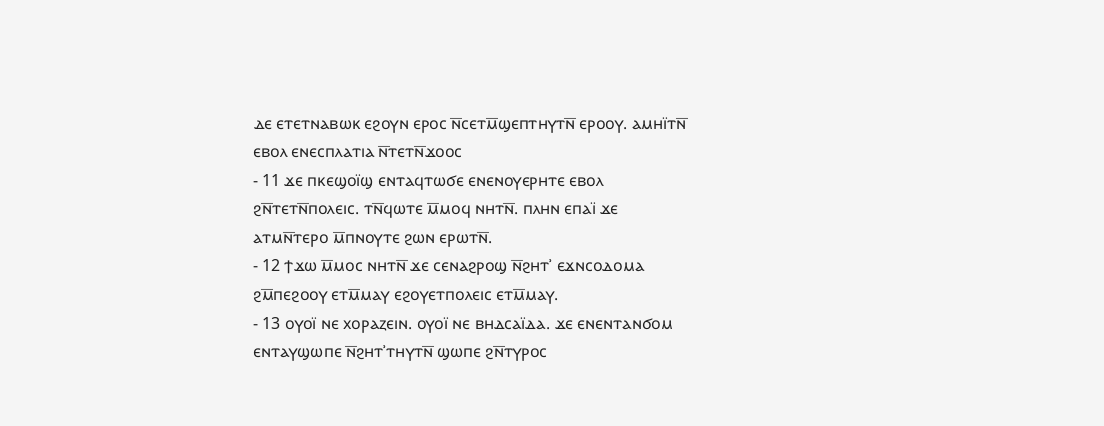ⲇⲉ ⲉⲧⲉⲧⲛⲁⲃⲱⲕ ⲉϩⲟⲩⲛ ⲉⲣⲟⲥ ⲛ̅ⲥⲉⲧⲙ̅ϣⲉⲡⲧⲏⲩⲧⲛ̅ ⲉⲣⲟⲟⲩ. ⲁⲙⲏⲓ̈ⲧⲛ̅ ⲉⲃⲟⲗ ⲉⲛⲉⲥⲡⲗⲁⲧⲓⲁ ⲛ̅ⲧⲉⲧⲛ̅ϫⲟⲟⲥ
- 11 ϫⲉ ⲡⲕⲉϣⲟⲓ̈ϣ ⲉⲛⲧⲁϥⲧⲱϭⲉ ⲉⲛⲉⲛⲟⲩⲉⲣⲏⲧⲉ ⲉⲃⲟⲗ ϩⲛ̅ⲧⲉⲧⲛ̅ⲡⲟⲗⲉⲓⲥ. ⲧⲛ̅ϥⲱⲧⲉ ⲙ̅ⲙⲟϥ ⲛⲏⲧⲛ̅. ⲡⲗⲏⲛ ⲉⲡⲁⲓ̈ ϫⲉ ⲁⲧⲙⲛ̅ⲧⲉⲣⲟ ⲙ̅ⲡⲛⲟⲩⲧⲉ ϩⲱⲛ ⲉⲣⲱⲧⲛ̅.
- 12 ϯϫⲱ ⲙ̅ⲙⲟⲥ ⲛⲏⲧⲛ̅ ϫⲉ ⲥⲉⲛⲁϩⲣⲟϣ ⲛ̅ϩⲏⲧʾ ⲉϫⲛⲥⲟⲇⲟⲙⲁ ϩⲙ̅ⲡⲉϩⲟⲟⲩ ⲉⲧⲙ̅ⲙⲁⲩ ⲉϩⲟⲩⲉⲧⲡⲟⲗⲉⲓⲥ ⲉⲧⲙ̅ⲙⲁⲩ.
- 13 ⲟⲩⲟⲓ̈ ⲛⲉ ⲭⲟⲣⲁⲍⲉⲓⲛ. ⲟⲩⲟⲓ̈ ⲛⲉ ⲃⲏⲇⲥⲁⲓ̈ⲇⲁ. ϫⲉ ⲉⲛⲉⲛⲧⲁⲛϭⲟⲙ ⲉⲛⲧⲁⲩϣⲱⲡⲉ ⲛ̅ϩⲏⲧʾⲧⲏⲩⲧⲛ̅ ϣⲱⲡⲉ ϩⲛ̅ⲧⲩⲣⲟⲥ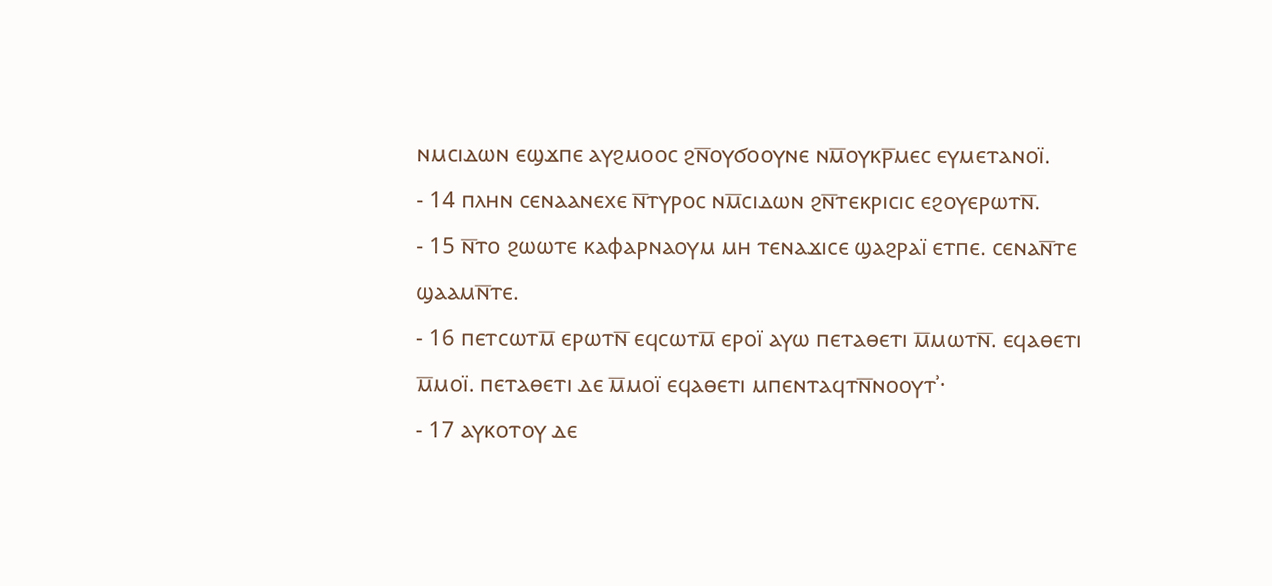ⲛⲙⲥⲓⲇⲱⲛ ⲉϣϫⲡⲉ ⲁⲩϩⲙⲟⲟⲥ ϩⲛ̅ⲟⲩϭⲟⲟⲩⲛⲉ ⲛⲙ̅ⲟⲩⲕⲣ̅ⲙⲉⲥ ⲉⲩⲙⲉⲧⲁⲛⲟⲓ̈.
- 14 ⲡⲗⲏⲛ ⲥⲉⲛⲁⲁⲛⲉⲭⲉ ⲛ̅ⲧⲩⲣⲟⲥ ⲛⲙ̅ⲥⲓⲇⲱⲛ ϩⲛ̅ⲧⲉⲕⲣⲓⲥⲓⲥ ⲉϩⲟⲩⲉⲣⲱⲧⲛ̅.
- 15 ⲛ̅ⲧⲟ ϩⲱⲱⲧⲉ ⲕⲁⲫⲁⲣⲛⲁⲟⲩⲙ ⲙⲏ ⲧⲉⲛⲁϫⲓⲥⲉ ϣⲁϩⲣⲁⲓ̈ ⲉⲧⲡⲉ. ⲥⲉⲛⲁⲛ̅ⲧⲉ ϣⲁⲁⲙⲛ̅ⲧⲉ.
- 16 ⲡⲉⲧⲥⲱⲧⲙ̅ ⲉⲣⲱⲧⲛ̅ ⲉϥⲥⲱⲧⲙ̅ ⲉⲣⲟⲓ̈ ⲁⲩⲱ ⲡⲉⲧⲁⲑⲉⲧⲓ ⲙ̅ⲙⲱⲧⲛ̅. ⲉϥⲁⲑⲉⲧⲓ ⲙ̅ⲙⲟⲓ̈. ⲡⲉⲧⲁⲑⲉⲧⲓ ⲇⲉ ⲙ̅ⲙⲟⲓ̈ ⲉϥⲁⲑⲉⲧⲓ ⲙⲡⲉⲛⲧⲁϥⲧⲛ̅ⲛⲟⲟⲩⲧʾ·
- 17 ⲁⲩⲕⲟⲧⲟⲩ ⲇⲉ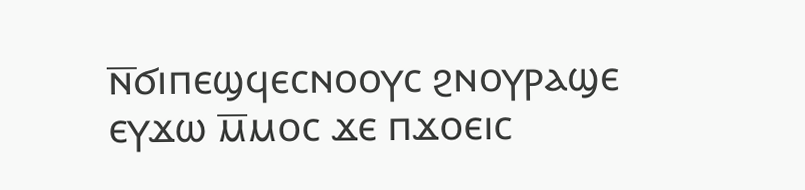ⲛ̅ϭⲓⲡⲉϣϥⲉⲥⲛⲟⲟⲩⲥ ϩⲛⲟⲩⲣⲁϣⲉ ⲉⲩϫⲱ ⲙ̅ⲙⲟⲥ ϫⲉ ⲡϫⲟⲉⲓⲥ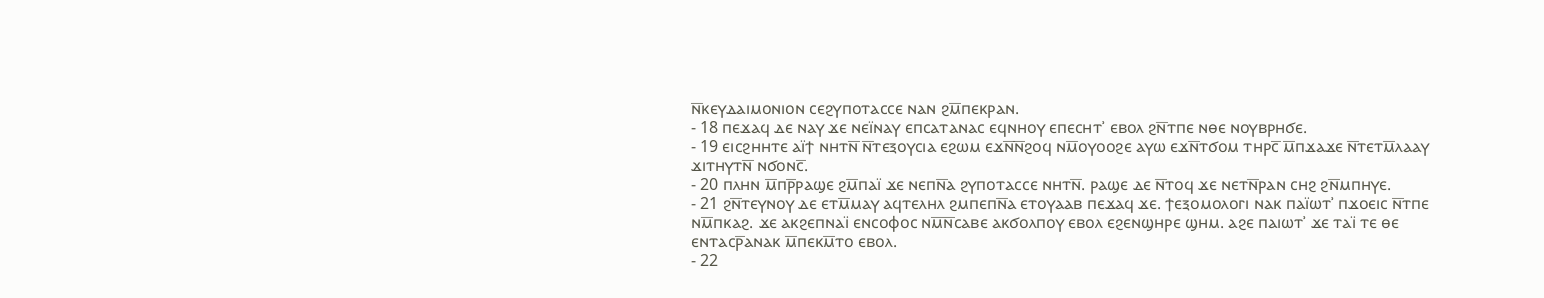ⲛ̅ⲕⲉⲩⲇⲁⲓⲙⲟⲛⲓⲟⲛ ⲥⲉϩⲩⲡⲟⲧⲁⲥⲥⲉ ⲛⲁⲛ ϩⲙ̅ⲡⲉⲕⲣⲁⲛ.
- 18 ⲡⲉϫⲁϥ ⲇⲉ ⲛⲁⲩ ϫⲉ ⲛⲉⲓ̈ⲛⲁⲩ ⲉⲡⲥⲁⲧⲁⲛⲁⲥ ⲉϥⲛⲏⲟⲩ ⲉⲡⲉⲥⲏⲧʾ ⲉⲃⲟⲗ ϩⲛ̅ⲧⲡⲉ ⲛⲑⲉ ⲛⲟⲩⲃⲣⲏϭⲉ.
- 19 ⲉⲓⲥϩⲏⲏⲧⲉ ⲁⲓ̈ϯ ⲛⲏⲧⲛ̅ ⲛ̅ⲧⲉⲝⲟⲩⲥⲓⲁ ⲉϩⲱⲙ ⲉϫⲛ̅ⲛ̅ϩⲟϥ ⲛⲙ̅ⲟⲩⲟⲟϩⲉ ⲁⲩⲱ ⲉϫⲛ̅ⲧϭⲟⲙ ⲧⲏⲣⲥ̅ ⲙ̅ⲡϫⲁϫⲉ ⲛ̅ⲧⲉⲧⲙ̅ⲗⲁⲁⲩ ϫⲓⲧⲏⲩⲧⲛ̅ ⲛϭⲟⲛⲥ̅.
- 20 ⲡⲗⲏⲛ ⲙ̅ⲡⲣ̅ⲣⲁϣⲉ ϩⲙ̅ⲡⲁⲓ̈ ϫⲉ ⲛⲉⲡⲛ̅ⲁ ϩⲩⲡⲟⲧⲁⲥⲥⲉ ⲛⲏⲧⲛ̅. ⲣⲁϣⲉ ⲇⲉ ⲛ̅ⲧⲟϥ ϫⲉ ⲛⲉⲧⲛ̅ⲣⲁⲛ ⲥⲏϩ ϩⲛ̅ⲙⲡⲏⲩⲉ.
- 21 ϩⲛ̅ⲧⲉⲩⲛⲟⲩ ⲇⲉ ⲉⲧⲙ̅ⲙⲁⲩ ⲁϥⲧⲉⲗⲏⲗ ϩⲙⲡⲉⲡⲛ̅ⲁ ⲉⲧⲟⲩⲁⲁⲃ ⲡⲉϫⲁϥ ϫⲉ. ϯⲉⲝⲟⲙⲟⲗⲟⲅⲓ ⲛⲁⲕ ⲡⲁⲓ̈ⲱⲧʾ ⲡϫⲟⲉⲓⲥ ⲛ̅ⲧⲡⲉ ⲛⲙ̅ⲡⲕⲁϩ. ϫⲉ ⲁⲕϩⲉⲡⲛⲁⲓ̈ ⲉⲛⲥⲟⲫⲟⲥ ⲛⲙ̅ⲛ̅ⲥⲁⲃⲉ ⲁⲕϭⲟⲗⲡⲟⲩ ⲉⲃⲟⲗ ⲉϩⲉⲛϣⲏⲣⲉ ϣⲏⲙ. ⲁϩⲉ ⲡⲁⲓⲱⲧʾ ϫⲉ ⲧⲁⲓ̈ ⲧⲉ ⲑⲉ ⲉⲛⲧⲁⲥⲣ̅ⲁⲛⲁⲕ ⲙ̅ⲡⲉⲕⲙ̅ⲧⲟ ⲉⲃⲟⲗ.
- 22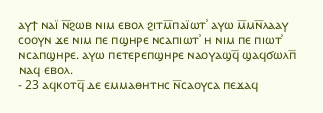ⲁⲩϯ ⲛⲁⲓ̈ ⲛ̅ϩⲱⲃ ⲛⲓⲙ ⲉⲃⲟⲗ ϩⲓⲧⲙ̅ⲡⲁⲓ̈ⲱⲧʾ ⲁⲩⲱ ⲙ̅ⲙⲛ̅ⲗⲁⲁⲩ ⲥⲟⲟⲩⲛ ϫⲉ ⲛⲓⲙ ⲡⲉ ⲡϣⲏⲣⲉ ⲛⲥⲁⲡⲓⲱⲧʾ ⲏ ⲛⲓⲙ ⲡⲉ ⲡⲓⲱⲧʾ ⲛⲥⲁⲡϣⲏⲣⲉ. ⲁⲩⲱ ⲡⲉⲧⲉⲣⲉⲡϣⲏⲣⲉ ⲛⲁⲟⲩⲁϣϥ̅ ϣⲁϥϭⲱⲗⲡ̅ ⲛⲁϥ ⲉⲃⲟⲗ.
- 23 ⲁϥⲕⲟⲧϥ̅ ⲇⲉ ⲉⲙⲙⲁⲑⲏⲧⲏⲥ ⲛ̅ⲥⲁⲟⲩⲥⲁ ⲡⲉϫⲁϥ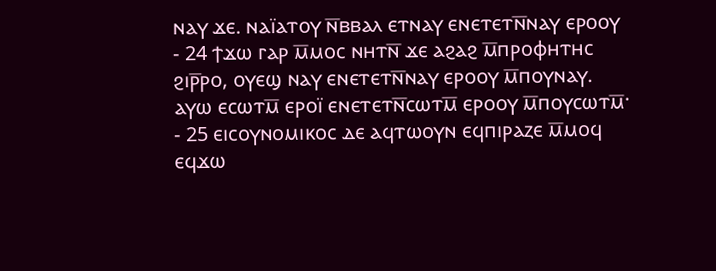ⲛⲁⲩ ϫⲉ. ⲛⲁⲓ̈ⲁⲧⲟⲩ ⲛ̅ⲃⲃⲁⲗ ⲉⲧⲛⲁⲩ ⲉⲛⲉⲧⲉⲧⲛ̅ⲛⲁⲩ ⲉⲣⲟⲟⲩ
- 24 ϯϫⲱ ⲅⲁⲣ ⲙ̅ⲙⲟⲥ ⲛⲏⲧⲛ̅ ϫⲉ ⲁϩⲁϩ ⲙ̅ⲡⲣⲟⲫⲏⲧⲏⲥ ϩⲓⲣ̅ⲣⲟ, ⲟⲩⲉϣ ⲛⲁⲩ ⲉⲛⲉⲧⲉⲧⲛ̅ⲛⲁⲩ ⲉⲣⲟⲟⲩ ⲙ̅ⲡⲟⲩⲛⲁⲩ. ⲁⲩⲱ ⲉⲥⲱⲧⲙ̅ ⲉⲣⲟⲓ̈ ⲉⲛⲉⲧⲉⲧⲛ̅ⲥⲱⲧⲙ̅ ⲉⲣⲟⲟⲩ ⲙ̅ⲡⲟⲩⲥⲱⲧⲙ̅·
- 25 ⲉⲓⲥⲟⲩⲛⲟⲙⲓⲕⲟⲥ ⲇⲉ ⲁϥⲧⲱⲟⲩⲛ ⲉϥⲡⲓⲣⲁⲍⲉ ⲙ̅ⲙⲟϥ ⲉϥϫⲱ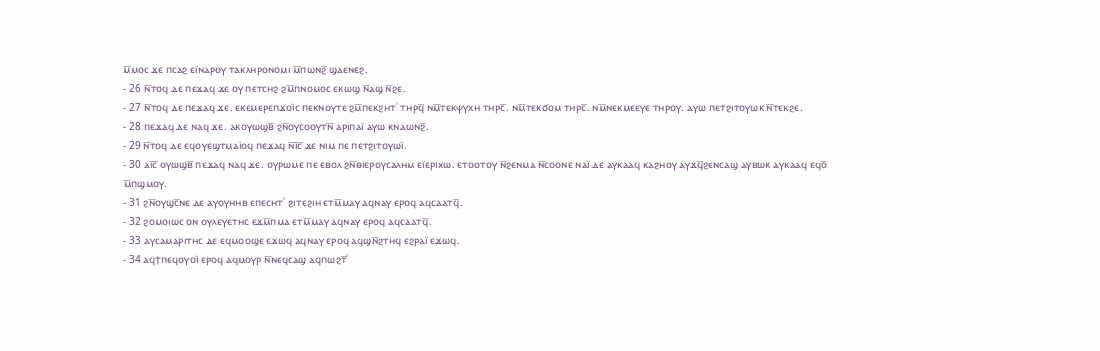ⲙ̅ⲙⲟⲥ ϫⲉ ⲡⲥⲁϩ ⲉⲓ̈ⲛⲁⲣⲟⲩ ⲧⲁⲕⲗⲏⲣⲟⲛⲟⲙⲓ ⲙ̅ⲡⲱⲛϩ̅ ϣⲁⲉⲛⲉϩ.
- 26 ⲛ̅ⲧⲟϥ ⲇⲉ ⲡⲉϫⲁϥ ϫⲉ ⲟⲩ ⲡⲉⲧⲥⲏϩ ϩⲙ̅ⲡⲛⲟⲙⲟⲥ ⲉⲕⲱϣ ⲛ̅ⲁϣ ⲛ̅ϩⲉ.
- 27 ⲛ̅ⲧⲟϥ ⲇⲉ ⲡⲉϫⲁϥ ϫⲉ. ⲉⲕⲉⲙⲉⲣⲉⲡϫⲟⲓ̈ⲥ ⲡⲉⲕⲛⲟⲩⲧⲉ ϩⲙ̅ⲡⲉⲕϩⲏⲧʾ ⲧⲏⲣϥ̅ ⲛⲙ̅ⲧⲉⲕⲯⲩⲭⲏ ⲧⲏⲣⲥ̅. ⲛⲙ̅ⲧⲉⲕϭⲟⲙ ⲧⲏⲣⲥ̅. ⲛⲙ̅ⲛⲉⲕⲙⲉⲉⲩⲉ ⲧⲏⲣⲟⲩ. ⲁⲩⲱ ⲡⲉⲧϩⲓⲧⲟⲩⲱⲕ ⲛ̅ⲧⲉⲕϩⲉ.
- 28 ⲡⲉϫⲁϥ ⲇⲉ ⲛⲁϥ ϫⲉ. ⲁⲕⲟⲩⲱϣⲃ̅ ϩⲛ̅ⲟⲩⲥⲟⲟⲩⲧⲛ̅ ⲁⲣⲓⲡⲁⲓ̈ ⲁⲩⲱ ⲕⲛⲁⲱⲛϩ̅.
- 29 ⲛ̅ⲧⲟϥ ⲇⲉ ⲉϥⲟⲩⲉϣⲧⲙⲁⲓ̈ⲟϥ ⲡⲉϫⲁϥ ⲛ̅ⲓ̅ⲥ̅ ϫⲉ ⲛⲓⲙ ⲡⲉ ⲡⲉⲧϩⲓⲧⲟⲩⲱⲓ̈.
- 30 ⲁⲓ̅ⲥ̅ ⲟⲩⲱϣⲃ̅ ⲡⲉϫⲁϥ ⲛⲁϥ ϫⲉ. ⲟⲩⲣⲱⲙⲉ ⲡⲉ ⲉⲃⲟⲗ ϩⲛ̅ⲑⲓⲉⲣⲟⲩⲥⲁⲗⲏⲙ ⲉⲓ̈ⲉⲣⲓⲭⲱ. ⲉⲧⲟⲟⲧⲟⲩ ⲛ̅ϩⲉⲛⲙⲁ ⲛ̅ⲥⲟⲟⲛⲉ ⲛⲁⲓ̈ ⲇⲉ ⲁⲩⲕⲁⲁϥ ⲕⲁϩⲏⲟⲩ ⲁⲩϫϥ̅ϩⲉⲛⲥⲁϣ ⲁⲩⲃⲱⲕ ⲁⲩⲕⲁⲁϥ ⲉϥⲟ̅ ⲙ̅ⲡϣⲙⲟⲩ.
- 31 ϩⲛ̅ⲟⲩϣⲥ̅ⲛⲉ ⲇⲉ ⲁⲩⲟⲩⲏⲏⲃ ⲉⲡⲉⲥⲏⲧʾ ϩⲓⲧⲉϩⲓⲏ ⲉⲧⲙ̅ⲙⲁⲩ ⲁϥⲛⲁⲩ ⲉⲣⲟϥ ⲁϥⲥⲁⲁⲧϥ̅.
- 32 ϩⲟⲙⲟⲓⲱⲥ ⲟⲛ ⲟⲩⲗⲉⲩⲉⲧⲏⲥ ⲉϫⲙ̅ⲡⲙⲁ ⲉⲧⲙ̅ⲙⲁⲩ ⲁϥⲛⲁⲩ ⲉⲣⲟϥ ⲁϥⲥⲁⲁⲧϥ̅.
- 33 ⲁⲩⲥⲁⲙⲁⲣⲓⲧⲏⲥ ⲇⲉ ⲉϥⲙⲟⲟϣⲉ ⲉϫⲱϥ ⲁϥⲛⲁⲩ ⲉⲣⲟϥ ⲁϥϣⲛ̅ϩⲧⲏϥ ⲉϩⲣⲁⲓ̈ ⲉϫⲱϥ.
- 34 ⲁϥϯⲡⲉϥⲟⲩⲟⲓ̈ ⲉⲣⲟϥ ⲁϥⲙⲟⲩⲣ ⲛ̅ⲛⲉϥⲥⲁϣ ⲁϥⲡⲱϩⲧ̅ʾ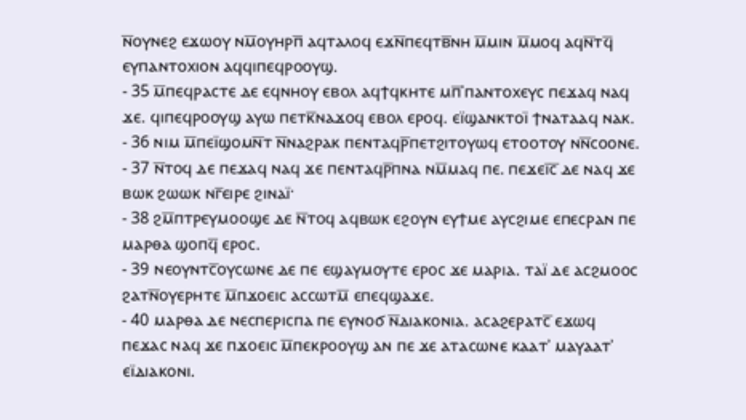ⲛ̅ⲟⲩⲛⲉϩ ⲉϫⲱⲟⲩ ⲛⲙ̅ⲟⲩⲏⲣⲡ̅ ⲁϥⲧⲁⲗⲟϥ ⲉϫⲛ̅ⲡⲉϥⲧⲃ̅ⲛⲏ ⲙ̅ⲙⲓⲛ ⲙ̅ⲙⲟϥ ⲁϥⲛ̅ⲧϥ̅ ⲉⲩⲡⲁⲛⲧⲟⲭⲓⲟⲛ ⲁϥϥⲓⲡⲉϥⲣⲟⲟⲩϣ.
- 35 ⲙ̅ⲡⲉϥⲣⲁⲥⲧⲉ ⲇⲉ ⲉϥⲛⲏⲟⲩ ⲉⲃⲟⲗ ⲁϥϯϥⲕⲏⲧⲉ ⲙⲡ̅ʾⲡⲁⲛⲧⲟⲭⲉⲩⲥ ⲡⲉϫⲁϥ ⲛⲁϥ ϫⲉ. ϥⲓⲡⲉϥⲣⲟⲟⲩϣ ⲁⲩⲱ ⲡⲉⲧⲕ̅ⲛⲁϫⲟϥ ⲉⲃⲟⲗ ⲉⲣⲟϥ. ⲉⲓ̈ϣⲁⲛⲕⲧⲟⲓ̈ ϯⲛⲁⲧⲁⲁϥ ⲛⲁⲕ.
- 36 ⲛⲓⲙ ⲙ̅ⲡⲉⲓ̈ϣⲟⲙⲛ̅ⲧ ⲛ̅ⲛⲁϩⲣⲁⲕ ⲡⲉⲛⲧⲁϥⲣ̅ⲡⲉⲧϩⲓⲧⲟⲩⲱϥ ⲉⲧⲟⲟⲧⲟⲩ ⲛⲛ̅ⲥⲟⲟⲛⲉ.
- 37 ⲛ̅ⲧⲟϥ ⲇⲉ ⲡⲉϫⲁϥ ⲛⲁϥ ϫⲉ ⲡⲉⲛⲧⲁϥⲣ̅ⲡⲛⲁ ⲛⲙ̅ⲙⲁϥ ⲡⲉ. ⲡⲉϫⲉⲓ̅ⲥ̅ ⲇⲉ ⲛⲁϥ ϫⲉ ⲃⲱⲕ ϩⲱⲱⲕ ⲛⲅ̅ⲉⲓⲣⲉ ϩⲓⲛⲁⲓ̈·
- 38 ϩⲙ̅ⲡⲧⲣⲉⲩⲙⲟⲟϣⲉ ⲇⲉ ⲛ̅ⲧⲟϥ ⲁϥⲃⲱⲕ ⲉϩⲟⲩⲛ ⲉⲩϯⲙⲉ ⲁⲩⲥϩⲓⲙⲉ ⲉⲡⲉⲥⲣⲁⲛ ⲡⲉ ⲙⲁⲣⲑⲁ ϣⲟⲡϥ̅ ⲉⲣⲟⲥ.
- 39 ⲛⲉⲟⲩⲛⲧⲥ̅ⲟⲩⲥⲱⲛⲉ ⲇⲉ ⲡⲉ ⲉϣⲁⲩⲙⲟⲩⲧⲉ ⲉⲣⲟⲥ ϫⲉ ⲙⲁⲣⲓⲁ. ⲧⲁⲓ̈ ⲇⲉ ⲁⲥϩⲙⲟⲟⲥ ϩⲁⲧⲛ̅ⲟⲩⲉⲣⲏⲧⲉ ⲙ̅ⲡϫⲟⲉⲓⲥ ⲁⲥⲥⲱⲧⲙ̅ ⲉⲡⲉϥϣⲁϫⲉ.
- 40 ⲙⲁⲣⲑⲁ ⲇⲉ ⲛⲉⲥⲡⲉⲣⲓⲥⲡⲁ ⲡⲉ ⲉⲩⲛⲟϭ ⲛ̅ⲇⲓⲁⲕⲟⲛⲓⲁ. ⲁⲥⲁϩⲉⲣⲁⲧⲥ̅ ⲉϫⲱϥ ⲡⲉϫⲁⲥ ⲛⲁϥ ϫⲉ ⲡϫⲟⲉⲓⲥ ⲙ̅ⲡⲉⲕⲣⲟⲟⲩϣ ⲁⲛ ⲡⲉ ϫⲉ ⲁⲧⲁⲥⲱⲛⲉ ⲕⲁⲁⲧʾ ⲙⲁⲩⲁⲁⲧʾ ⲉⲓ̈ⲇⲓⲁⲕⲟⲛⲓ.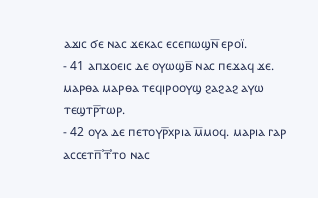ⲁϫⲓⲥ ϭⲉ ⲛⲁⲥ ϫⲉⲕⲁⲥ ⲉⲥⲉⲡⲱϣⲛ̅ ⲉⲣⲟⲓ̈.
- 41 ⲁⲡϫⲟⲉⲓⲥ ⲇⲉ ⲟⲩⲱϣⲃ̅ ⲛⲁⲥ ⲡⲉϫⲁϥ ϫⲉ. ⲙⲁⲣⲑⲁ ⲙⲁⲣⲑⲁ ⲧⲉϥⲓⲣⲟⲟⲩϣ ϩⲁϩⲁϩ ⲁⲩⲱ ⲧⲉϣⲧⲣ̅ⲧⲱⲣ.
- 42 ⲟⲩⲁ ⲇⲉ ⲡⲉⲧⲟⲩⲣ̅ⲭⲣⲓⲁ ⲙ̅ⲙⲟϥ. ⲙⲁⲣⲓⲁ ⲅⲁⲣ ⲁⲥⲥⲉⲧⲡ̅ʾⲧ̅ʾⲧⲟ ⲛⲁⲥ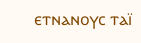ⲉⲧⲛⲁⲛⲟⲩⲥ ⲧⲁⲓ̈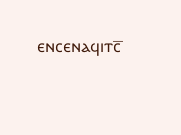ⲉⲛⲥⲉⲛⲁϥⲓⲧⲥ̅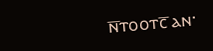ⲛ̅ⲧⲟⲟⲧⲥ̅ ⲁⲛ·